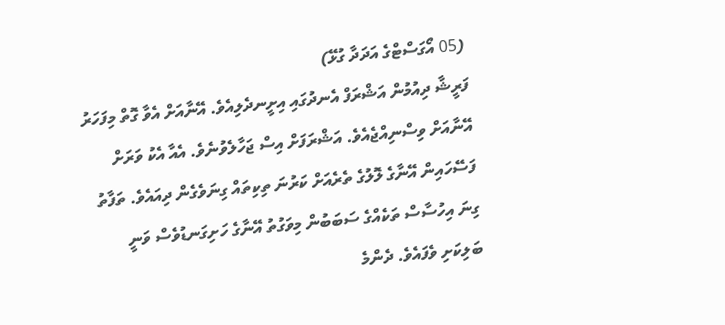(05 އޯގަސްޓްގެ އަދަދާ ގުޅޭ)
ފަރީޝާ ދިއުމުން އަޝްރަފް އެނދުގައި އިށީނދެލިއެވެ. އޭނާއަށް އެވާ ގޮތް މިފަހަރު އޭނާއަށް ވިސްނިއްޖެއެވެ. އަޝްރަފަށް އިސް ޖަހާލެވުނެވެ. އެއާ އެކު ވަރަށް ފަސޭހައިން އޭނާގެ ލޮލުގެ ތެރެއަށް ކަރުނަ ތިކިތައް ގިނަވެގެން ދިއައެވެ. ތަފާތު ގިނަ އިހުސާސް ތަކެއްގެ ސަބަބުން މިވަގުތު އޭނާގެ ހަށިގަނޑުވެސް ވަނީ ބަލިކަށި ވެފައެވެ. ދެންމެ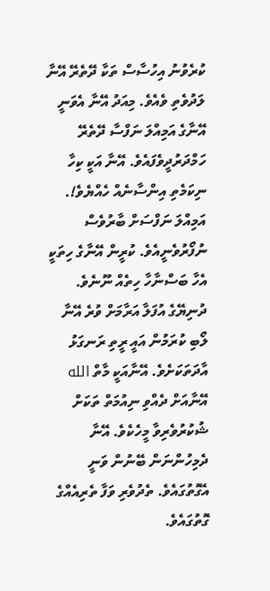ކުރެވުނު އިހުސާސް ތަކާ ދޭތެރޭ އޭނާ ލަދުވެތި ވެއެވެ. މިއަދު އޭނާ އެވަނީ އޭނާގެ އަމިއްލަ ނަފްސާ ދޭތެރޭ ހަމްދަރުދީވެފައެވެ. އޭނާ އަކީ ކިހާ ނިކަމެތި އިންސާނެއް ހެއްޔެވެ!. އަމިއްލަ ނަފްސަށް ބާރުވެސް ނުފޯރުވެނީއެވެ. ކުރީން އޭނާގެ ހިތަކީ އެހާ ބަސްނާހާ ހިތެއް ނޫނެވެ. ދުނިޔޭގެ އުފަލާ އަރާމަށް ވުރެ އޭނާ ލޯބި ކުރަމުން އައީ ރީތި ރަނގަޅު އާދަތަކަށެވެ. އޭނާއަކީ މާތް الله އޭނާއަށް ދެއްވި ނިއުމަތް ތަކަށް ޝުކުރުވެރިވާ މީހެކެވެ. އޭނާ ދެމިހުންނަން ބޭނުން ވަނީ އެގޮތުގައެވެ. ތެދުވެރި ވަފާ ތެރިއެއްގެ ގޮތުގައެވެ.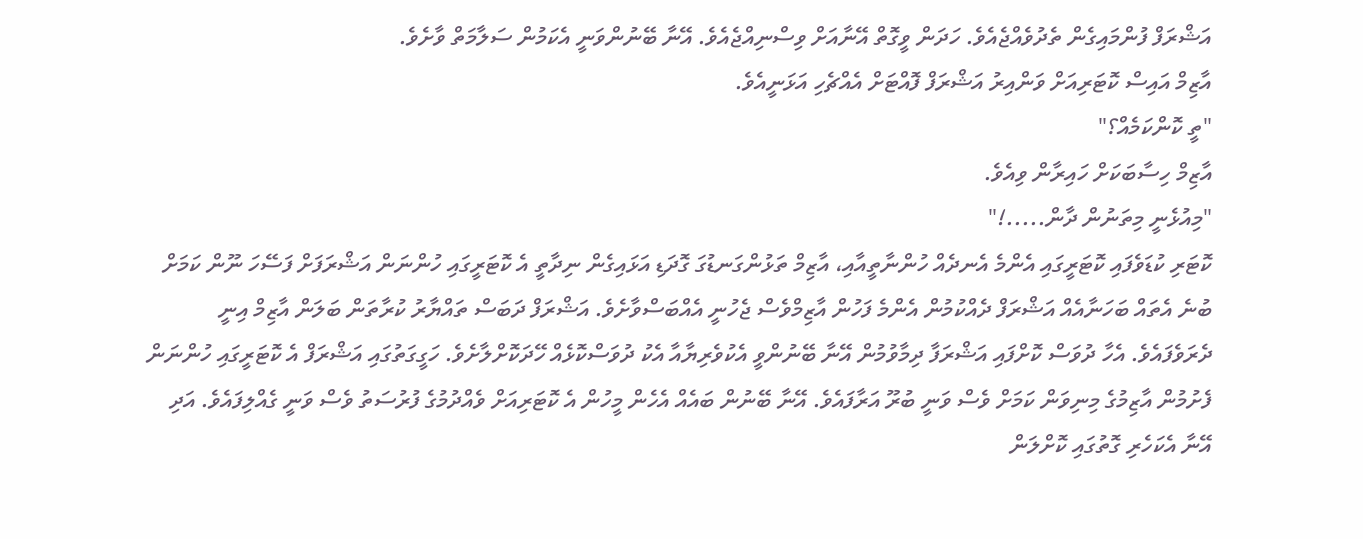އަޝްރަފް ފުންމައިގެން ތެދުވެއްޖެއެވެ. ހަދަން ވީގޮތް އޭނާއަށް ވިސްނިއްޖެއެވެ. އޭނާ ބޭނުންވަނީ އެކަމުން ސަލާމަތް ވާށެވެ.
އާޒިމް އައިސް ކޮޓަރިއަށް ވަންއިރު އަޝްރަފް ފޮއްޓަށް އެއްޗެހި އަޅަނީއެވެ.
"ތީ ކޮންކަމެއް؟"
އާޒިމް ހިސާބަކަށް ހައިރާން ވިއެވެ.
"މިއުޅެނީ މިތަނުން ދާން.....!"
ކޮޓަރި ކުޑަވެފައި ކޮޓަރީގައި އެންމެ އެނދެއް ހުންނާތީއާއި، އާޒިމް ތަޅުންގަނޑުގަ ގޮދަޑި އަޅައިގެން ނިދާތީ އެ ކޮޓަރީގައި ހުންނަން އަޝްރަފަށް ފަސޭހަ ނޫން ކަމަށް ބުނެ އެތައް ބަހަނާއެއް އަޝްރަފް ދެއްކުމުން އެންމެ ފަހުން އާޒިމްވެސް ޖެހުނީ އެއްބަސްވާށެވެ. އަޝްރަފް ދަބަސް ތައްޔާރު ކުރާތަން ބަލަން އާޒިމް އިނީ ދެރަވެފައެވެ. އެހާ ދުވަސް ކޮށްފައި އަޝްރަފާ ދިމާވުމުން އޭނާ ބޭނުންވީ އެކުވެރިޔާއާ އެކު ދުވަސްކޮޅެއް ހޭދަކޮށްލާށެވެ. ހަގީގަތުގައި އަޝްރަފް އެ ކޮޓަރީގައި ހުންނަން ފެށުމުން އާޒިމުގެ މިނިވަން ކަމަށް ވެސް ވަނީ ބުރޫ އަރާފައެވެ. އޭނާ ބޭނުން ބައެއް އެހެން މީހުން އެ ކޮޓަރިއަށް ވެއްދުމުގެ ފުރުސަތު ވެސް ވަނީ ގެއްލިފައެވެ. އަދި އޭނާ އެކަހެރި ގޮތުގައި ކޮށްލަން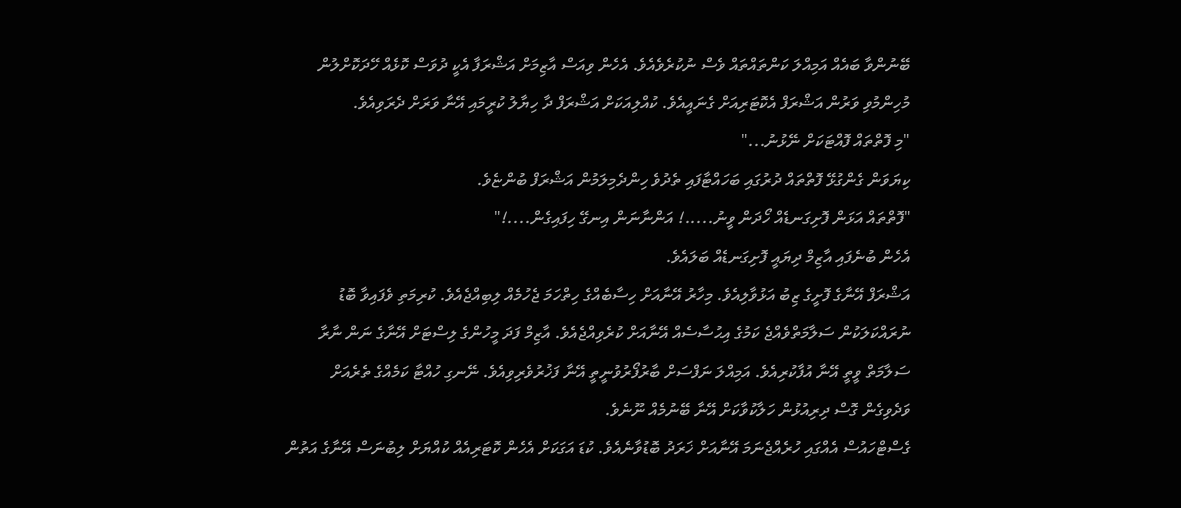ބޭނުންވާ ބައެއް އަމިއްލަ ކަންތައްތައް ވެސް ނުކުރެވެއެވެ. އެހެން ވިއަސް އާޒިމަށް އަޝްރަފާ އެކީ ދުވަސް ކޮޅެއް ހޭދަކޮށްލުން މުހިންމުވި ވަރުން އަޝްރަފް އެކޮޓަރިއަށް ގެނައީއެވެ. ކުއްލިއަކަށް އަޝްރަފް ދާ ހިޔާލު ކުރީމައި އޭނާ ވަރަށް ދެރަވިއެވެ.
"މި ފޮތްތައް ފޮއްޓަކަށް ނޭޅުނު..."
ކިޔަވަން ގެންގުޅޭ ފޮތްތައް ދުރުގައި ބަހައްޓާފައި ތެދުވެ ހިންދެމިލަމުން އަޝްރަފް ބުންޏެވެ.
"ފޮތްތައް އަޅަން ފޮށިގަނޑެއް ހޯދަން ވީނު.....! އަންނާނަން އިނގޭ ހިފައިގެން....!"
އެހެން ބުނެފައި އާޒިމް ދިޔައީ ފޮށިގަނޑެއް ބަލައެވެ.
އަޝްރަފް އޭނާގެ ފޮށީގެ ޒިބު އަޅުވާލިއެވެ. މިހާރު އޭނާއަށް ހިސާބެއްގެ ހިތްހަމަ ޖެހުމެއް ލިބިއްޖެއެވެ. ކުރިމަތި ވެފައިވާ ބޮޑު ނުރައްކަލަކުން ސަލާމަތްވެއްޖެ ކަމުގެ އިޙުސާސެއް އޭނާއަށް ކުރެވިއްޖެއެވެ. އާޒިމް ފަދަ މީހުންގެ ލިސްޓަށް އޭނާގެ ނަން ނާރާ ސަލާމަތް ވީތީ އޭނާ އުފާކުރިއެވެ. އަމިއްލަ ނަފްސަށް ބާރުފޯރުވުނީތީ އޭނާ ފަޚުރުވެރިވިއެވެ. ނޭނގި ހުއްޓާ ކަމެއްގެ ތެރެއަށް ވަދެވިގެން ގޮސް ދިރިއުޅުން ހަލާކުވާކަށް އޭނާ ބޭނުމެއް ނޫނެވެ.
ގެސްޓްހައުސް އެއްގައި ހުރެއްޖެނަމަ އޭނާއަށް ޚަރަދު ބޮޑުވާނެއެވެ. ކުޑަ އަގަކަށް އެހެން ކޮޓަރިއެއް ކުއްޔަށް ލިބުނަސް އޭނާގެ އަތުން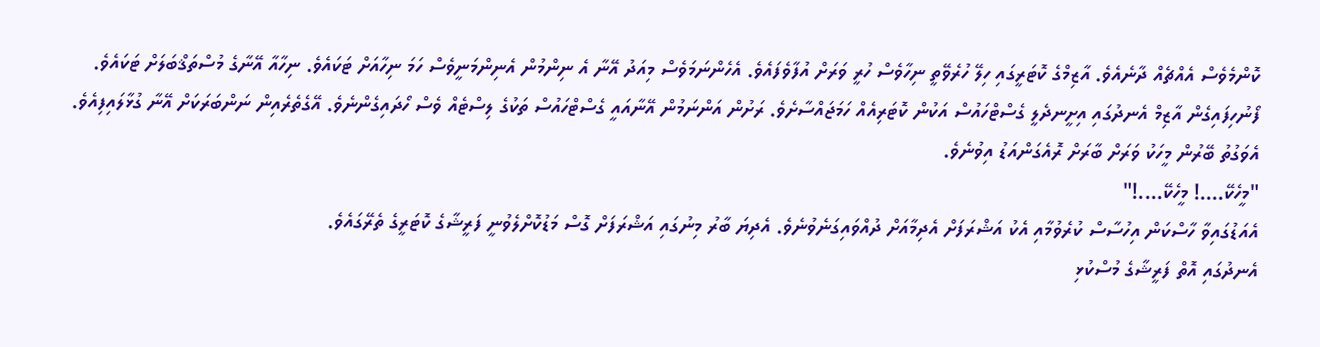ކޮންމެވެސް އެއްޗެއް ދާނެއެވެ. އާޒިމްގެ ކޮޓަރީގައި ހިލޭ ހުރެވޭތީ ނިހާވެސް ހުރީ ވަރަށް އުފާވެފައެވެ. އެހެންނަމަވެސް މިއަދު އޭނާ އެ ނިންމުން އެނިންމަނީވެސް ހަމަ ނިހާއަށް ޓަކައެވެ. ނިހާއާ އޭނާގެ މުސްތަޤްބަލަށް ޓަކައެވެ.
ފޯނުހިފައިގެން އާޒިމް އެނދުގައި އިށީނދެލީ ގެސްޓްހައުސް އަކުން ކޮޓަރިއެއް ހަމަޖައްސާށެވެ. ރަށުން އަންނަމުން އޭނާއައީ ގެސްޓްހައުސް ތަކުގެ ލިސްޓެއް ވެސް ހޯދައިގެންނެވެ. އޭގެތެރެއިން ނަންބަރަކަށް އޭނާ ގުޅާލައިފިއެވެ. އެވަގުތު ބޭރުން މީހަކު ވަރަށް ބާރަށް ރޮއެގަންއަޑު އިވުނެވެ.
"މީހެކޭ....! މީހެކޭ....!"
އެއަޑުގައިވާ ހާސްކަން އިހުސާސް ކުރެވުމާއި އެކު އަޝްރަފަށް އެދިމާއަށް ދުއްވައިގަނެވުނެވެ. އެދިޔަ ބާރު މިނުގައި އަޝްރަފަށް ގޮސް މަޑުކޮށްލެވުނީ ފަރީޝާގެ ކޮޓަރީގެ ތެރޭގައެވެ.
އެނދުގައި އޮތް ފަރީޝާގެ މުސްކުޅި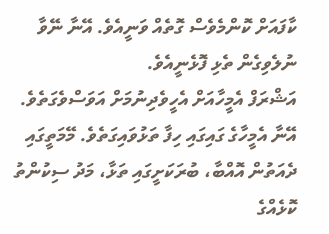ކާފައަށް ކޮންމެވެސް ގޮތެއް ވަނީއެވެ. އޭނާ ނޭވާ ނުލެވިގެން ތެޅި ފޮޅެނީއެވެ.
އަޝްރަފް އެމީހާއަށް އެހީވެދިނުމަށް އަވަސްވެގަތެވެ. އޭނާ އެމީހާގެ ގައިގައި ހިފާ ތަޅުވައިގަތެވެ. މޭމަތީގައި ދެއަތުން އޮއްބާ، ބުރަކަށީގައި ތަޅާ، މަދު ސިކުންތު ކޮޅެއްގެ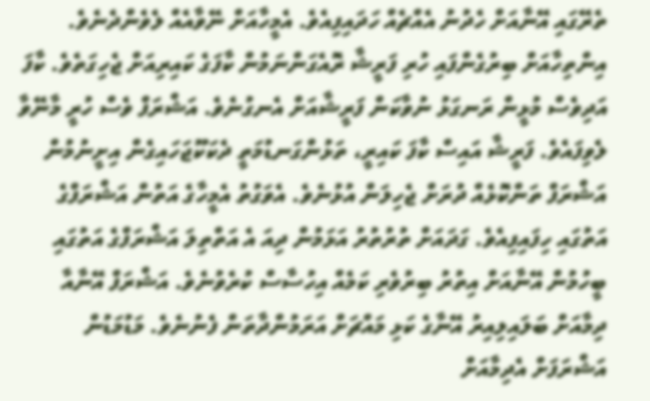ތެރޭގައި އޭނާއަށް ހެދުނު އެއްޗެއް ހަދައިފިއެވެ. އެމީހާއަށް ނޭވާއެއް ލެވެންދެނެވެ.
އިންތިހާއަށް ބިރުގެންފައި ހުރި ފަރީޝާ ރޮއެގަންނަމުން ކާފަގެ ކައިރިއަށް ޖެހިގަތެވެ. ކާފަ އަދިވެސް މުޅީން ރަނގަޅު ނުވާކަން ފަރީޝާއަށް އެނގުނެވެ. އަޝްރަފް ވެސް ހުރީ މާނޭވާ ލެވިފައެވެ. ފަރީޝާ އައިސް ކާފަ ކައިރީ، ތަޅުންގަނޑުމަތީ ދެކަކޫޖަހައިގެން އިށީނުމުން އަޝްރަފް ތަންކޮޅެއް ދުރަށް ޖެހިލަން އުޅުނެވެ. އެވަގުތު އެމީހާގެ އަތުން އަޝްރަފްގެ އަތުގައި ހިފައިފިއެވެ. ގަދައަށް ތުރުތުރު އަޅަމުން ދިއަ އެ އަތްތިލަ އަޝްރަފްގެ އަތުގައި ބީހުމުން އޭނާއަށް އިތުރު ބިރުވެރި ކަމެއް އިހުސާސް ކުރެވުނެވެ. އަޝްރަފް އޭނާއާ ދިމާއަށް ބަލައިލިއިރު އޭނާގެ ކަޅި މައްޗަށް އަރަމުންދާތަން ފެނުނެވެ. މަޑުމަޑުން އަޝްރަފަށް އެދިމާއަށް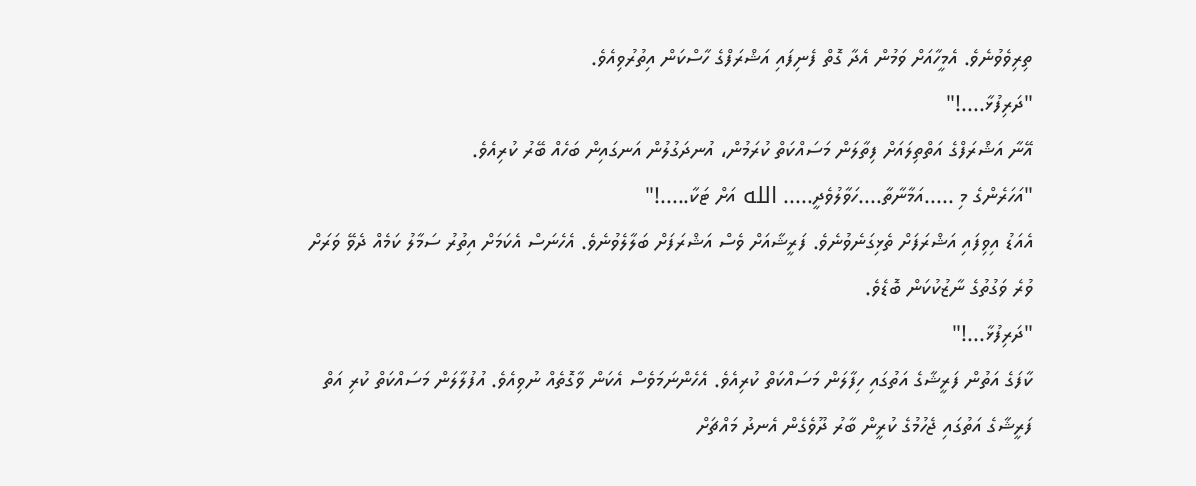ތިރިވެވުނެވެ. އެމީހާއަށް ވަމުން އެދާ ގޮތް ފެނިފައި އަޝްރަފްގެ ހާސްކަން އިތުރުވިއެވެ.
"ދަރިފުޅާ....!"
އޭނާ އަޝްރަފްގެ އަތްތިލައަށް ފިތާލަން މަސައްކަތް ކުރަމުން، އުނދަގުލުން އަނގައިން ބަހެއް ބޭރު ކުރިއެވެ.
"އަހަރެންގެ މި .....އަމާނާތާ....ހަވާލުވެދީ..... الله އަށް ޓަކާ.....!"
އެއަޑު އިވިފައި އަޝްރަފަށް ތެޅިގަނެވުނެވެ. ފަރީޝާއަށް ވެސް އަޝްރަފަށް ބަލާލެވުނެވެ. އެހެނަސް އެކަމަށް އިތުރު ސަމާލު ކަމެއް ދެވޭ ވަރަށް ވުރެ ވަގުތުގެ ނާޒުކުކަން ބޮޑެވެ.
"ދަރިފުޅާ...!"
ކާފަގެ އަތުން ފަރީޝާގެ އަތުގައި ހިފާލަން މަސައްކަތް ކުރިއެވެ. އެހެންނަމަވެސް އެކަން ވާގޮތެއް ނުވިއެވެ. އުފުލާލަން މަސައްކަތް ކުރި އަތް ފަރީޝާގެ އަތުގައި ޖެހުމުގެ ކުރީން ބާރު ދޫވެގެން އެނދު މައްޗަށް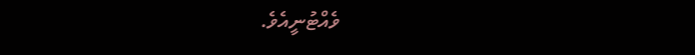ވެއްޓުނީއެވެ.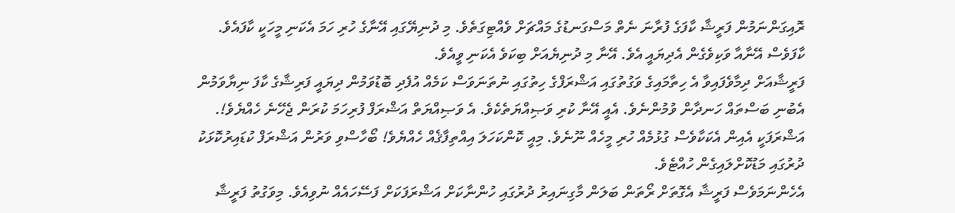ރޮއިގަންނަމުން ފަރީޝާ ކާފަގެ ފުރާނަ ނެތް މަސްގަނޑުގެ މައްޗަށް ވެއްޓިގަތެވެ. މި ދުނިޔޭގައި އޭނާގެ ހުރި ހަމަ އެކަނި މީހަކީ ކާފައެވެ. ކާފަވެސް އޭނާއާ ވަކިވެގެން އެދިޔައީ އެވެ. އޭނާ މި ދުނިޔެއަށް ބިކަވެ އެކަނި ވީއެވެ.
ފަރީޝާއަށް ދިމާވެފައިވާ އެ ހިތާމައިގެ ވަގުތުގައި އަޝްރަފްގެ ހިތުގައި ނުތަނަވަސް ކަމެއް އުފެދި ބޮޑުވަމުން ދިޔައީ ފަރިޝާގެ ކާފަ ނިޔާވަމުން އެބުނި ބަސްތައް ހަނދާން ވުމުންނެވެ. އެއީ އޭނާ ކުރި ވަޞިއްޔަތެކެވެ. އެ ވަޞިއްޔަތް އަޝްރަފް ފުރިހަމަ ކުރަން ޖެހޭނެ ހެއްޔެވެ!. އަޝްރަފަކީ އެއިން އެކަކާވެސް ގުޅުމެއް ހުރި މީހެއް ނޫނެވެ. މިއީ ކޮންކަހަލަ އިއްތިފާޤެއް ހެއްޔެވެ! ބޯހާސްވި ވަރުން އަޝްރަފް ކުޑައިރުކޮޅަކު ދުރުގައި މަޑުކޮށްލައިގެން ހުއްޓެވެ.
އެހެންނަމަވެސް ފަރީޝާ އެގޮތަށް ރޯތަން ބަލަން މާގިނައިރު ދުރުގައި ހުންނާކަށް އަޝްރަފަކަށް ފަސޭހައެއް ނުވިއެވެ. މިވަގުތު ފަރީޝާ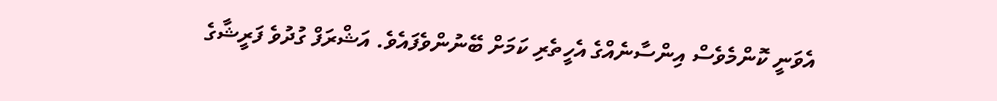އެވަނީ ކޮންމެވެސް އިންސާނެއްގެ އެހީތެރި ކަމަށް ބޭނުންވެފައެވެ. އަޝްރަފް ގުދުވެ ފަރީޝާގެ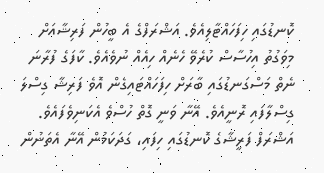ކޮނޑުގައި ހިފަހައްޓާލިއެވެ. އަޝްރަފްގެ އެ ބީހުން ފަރިޝާއަށް މިވަގުތު އިހުސާސް ކުރެވޭ ހެނެއް ހިއެއް ނުވެއެވެ. ކާފަގެ ފުރާނަ ނެތް މަސްގަނޑުގައި ބާރަށް ހިފަހައްޓައިގެން އޮވެ ފަރިޝާ ގިސްލަ ގިސްލާފައި ރޮނީއެވެ. އޭނާ ވަނީ ގޮތް ހުސްވެ އެކަނިވެފައެވެ.
އަޝްރަފް ފަރީޝާގެ ކޮނޑުގައި ހިފައި، ގަދަކަމުން އޭނާ އެތަނުން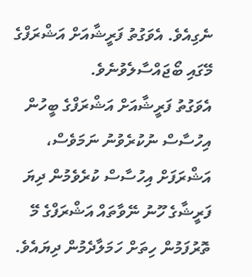ނެގިއެވެ. އެވަގުތު ފަރީޝާއަށް އަޝްރަފްގެ މޭގައި ބޯޖައްސާލެވުނެވެ.
އެވަގުތު ފަރީޝާއަށް އަޝްރަފްގެ ބީހުން އިހުސާސް ނުކުރެވުނު ނަމަވެސް، އަޝްރަފަށް އިހުސާސް ކުރެވެމުން ދިޔަ ފަރީޝާގެ ހޫނު ނޭވާތައް އަޝްރަފްގެ މޭ ތޮރުފަމުން ހިތަށް ހަމަލާދެމުން ދިޔައެވެ.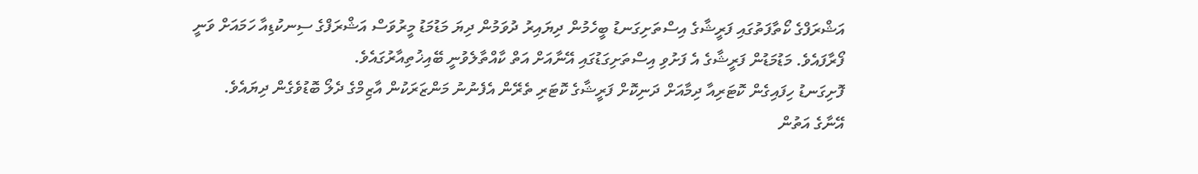އަޝްރަފްގެ ކޯތާފަތުގައި ފަރީޝާގެ އިސްތަށިގަނޑު ބީހެމުން ދިޔައިރު ދުވަމުން ދިޔަ މަޑުމަޑު މީރުވަސް އަޝްރަފްގެ ސިނކުޑިއާ ހަމައަށް ވަނީ ފޯރާފައެވެ. މަޑުމަޑުން ފަރީޝާގެ އެ ފަށުވި އިސްތަށިގަޑުގައި އޭނާއަށް އަތް ކާއްތާލެވުނީ ބޭއިޚުތިއާރުގައެވެ.
ފޮށިގަނޑު ހިފައިގެން ކޮޓަރިއާ ދިމާއަށް ދަނިކޮށް ފަރީޝާގެ ކޮޓަރި ތެރޭން އެފެނުނު މަންޒަރަކުން އާޒިމްގެ ދެލޯ ބޮޑުވެގެން ދިޔައެވެ. އޭނާގެ އަތުން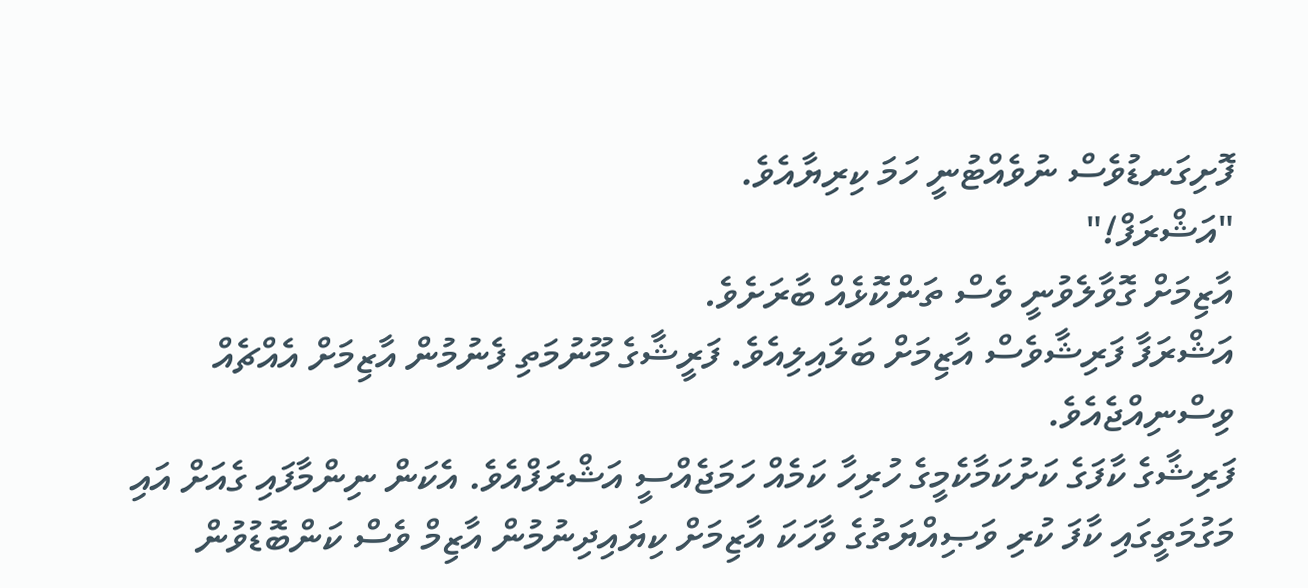ފޮށިގަނޑުވެސް ނުވެއްޓުނީ ހަމަ ކިރިޔާއެވެ.
"އަޝްރަފް!"
އާޒިމަށް ގޮވާލެވުނީ ވެސް ތަންކޮޅެއް ބާރަށެވެ.
އަޝްރަފާ ފަރިޝާވެސް އާޒިމަށް ބަލައިލިއެވެ. ފަރީޝާގެ މޫނުމަތި ފެނުމުން އާޒިމަށް އެއްޗެއް ވިސްނިއްޖެއެވެ.
ފަރިޝާގެ ކާފަގެ ކަށުކަމާކެމީގެ ހުރިހާ ކަމެއް ހަމަޖެއްސީ އަޝްރަފްއެވެ. އެކަން ނިންމާފައި ގެއަށް އައި މަގުމަތީގައި ކާފަ ކުރި ވަޞިއްޔަތުގެ ވާހަކަ އާޒިމަށް ކިޔައިދިނުމުން އާޒިމް ވެސް ކަންބޮޑުވުން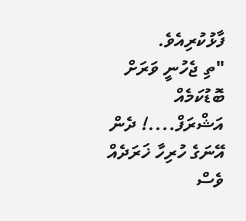ފާޅުކުރިއެވެ.
"ތި ޖެހުނީ ވަރަށް ބޮޑުކަމެއް އަޝްރަފް....! ދެން އޭނަގެ ހުރިހާ ޚަރަދެއް ވެސް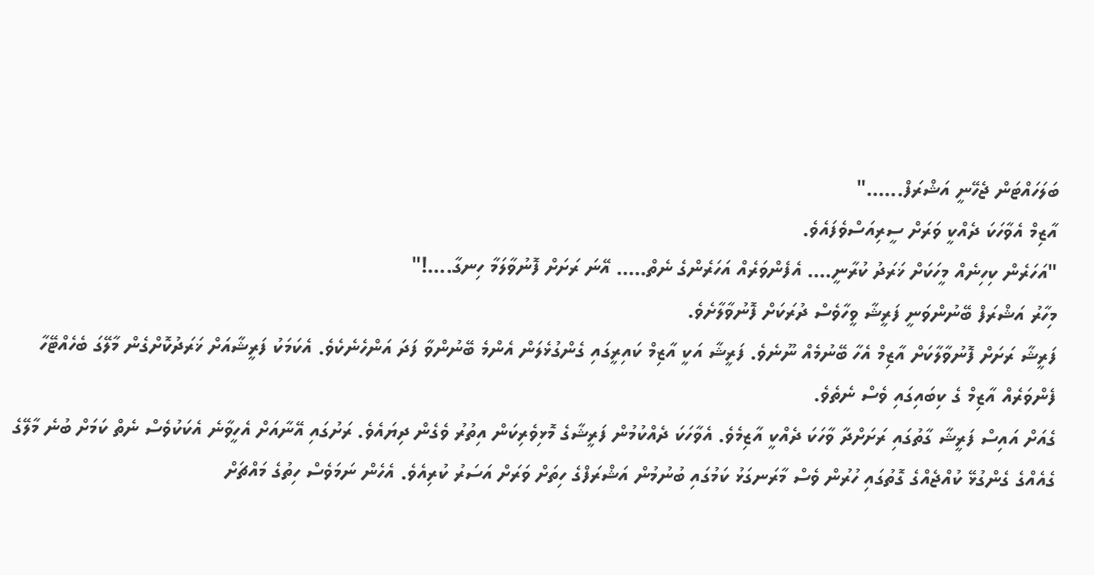ބަލަހައްޓަން ޖެހޭނީ އަޝްރަފް......"
އާޒިމް އެވާހަކަ ދެއްކީ ވަރަށް ސީރިއަސްވެފައެވެ.
"އަހަރެން ކިހިނެއް މީހަކަށް ޚަރަދު ކުރާނީ.... އެފެންވަރެއް އަހަރެންގެ ނެތް..... އޭނަ ރަށަށް ފޮނުވާލަމާ ހިނގާ....!"
މިހާރު އަޝްރަފް ބޭނުންވަނީ ފަރީޝާ ވީހާވެސް ދުރަކަށް ފޮނުވާލާށެވެ.
ފަރީޝާ ރަށަށް ފޮނުވާލާކަށް އާޒިމް އެހާ ބޭނުމެއް ނޫނެވެ. ފަރީޝާ އަކީ އާޒިމް ކައިރީގައި ގެންގުޅެލަން އެންމެ ބޭނުންވާ ފަދަ އަންހެނެކެވެ. އެކަމަކު ފަރީޝާއަށް ޚަރަދުކޮށްގެން މާލޭގަ ބެހެއްޓޭހާ ފެންވަރެއް އާޒިމް ގެ ކިބައިގައި ވެސް ނެތެވެ.
ގެއަށް އައިސް ފަރީޝާ ގާތުގައި ރަށަށްދާ ވާހަކަ ދެއްކީ އާޒިމެވެ. އެވާހަކަ ދެއްކުމުން ފަރީޝާގެ މޮޅިވެރިކަން އިތުރު ވެގެން ދިޔައެވެ. ރަށުގައި އޭނާއަށް އެހީވާނެ އެކަކުވެސް ނެތް ކަމަށް ބުނެ މާލޭގެ ގެއެއްގެ ގެންގުޅޭ ކުއްޖެއްގެ ގޮތުގައި ހުރުން ވެސް މާރަނގަޅު ކަމުގައި ބުނުމުން އަޝްރަފްގެ ހިތަށް ވަރަށް އަސަރު ކުރިއެވެ. އެހެން ނަމަވެސް ހިތުގެ މައްޗަށް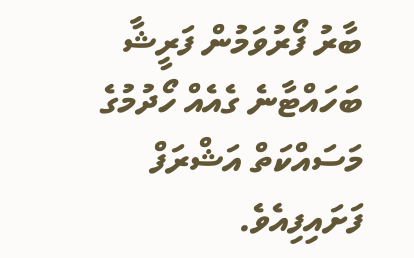ބާރު ފޯރުވަމުން ފަރީޝާ ބަހައްޓާނެ ގެއެއް ހޯދުމުގެ މަސައްކަތް އަޝްރަފް ފަށައިފިއެވެ.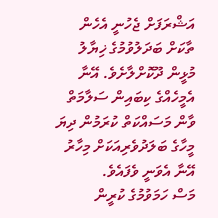އަޝްރަފަށް ޖެހުނީ އެހެން ތާކަށް ބަދަލުވުމުގެ ޚިޔާލު މުޅީން ދޫކޮށްލާށެވެ. އޭނާ އެމީހެއްގެ ކިބައިން ސަލާމަތް ވާން މަސައްކަތް ކުރަމުން ދިޔަ މީހާގެ ބަލަދުވެރިއަކަށް މިހާރު އޭނާ އެވަނީ ވެފައެވެ.
މަސް ހަމަވުމުގެ ކުރީން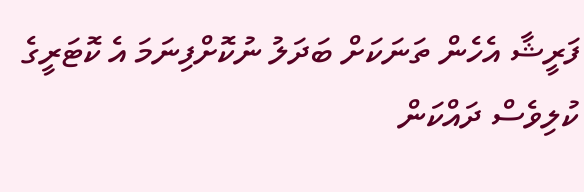ފަރީޝާ އެހެން ތަނަކަށް ބަދަލު ނުކޮށްފިނަމަ އެ ކޮޓަރީގެ ކުލިވެސް ދައްކަން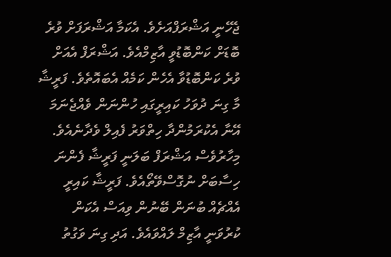ޖެހޭނީ އަޝްރަފްއަށެވެ. އެކަމާ އަޝްރަފަށް ވުރެ ބޮޑަށް ކަންބޮޑުވީ އާޒިމްއެވެ. އަޝްރަފް އެއަށް ވުރެ ކަންބޮޑުވާ އެހެން ކަމެއް އެބައޮތެވެ. ފަރީޝާ މާ ގިނަ ދުވަހު ކައިރީގައި ހުންނަން ވެއްޖެނަމަ އޭނާ އެކުރަމުންދާ ހިތްވަރު ފެއިލް ވެދާނެއެވެ. މިހާރުވެސް އަޝްރަފް ބަލަނީ ފަރީޝާ ފެންނަ ހިސާބަށް ނުގޮސްވޭތޯއެވެ. ފަރީޝާ ކައިރީ އެއްޗެއް ބުނަން ބޭނުން ވިއަސް އެކަން ކުރުވަނީ އާޒިމް ލައްވައެވެ. އަދި ގިނަ ވަގުތު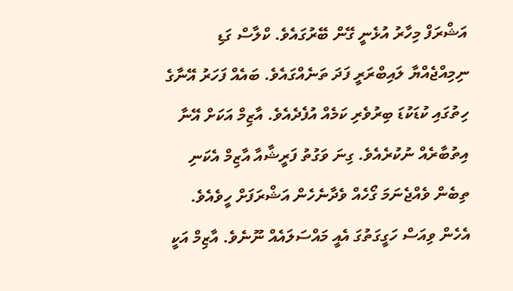އަޝްރަފް މިހާރު އުޅެނީ ގޭން ބޭރުގައެވެ. ކްލާސް ގަޑި ނިމިއްޖެއްޔާ ލައިބްރަރީ ފަދަ ތަނެއްގައެވެ. ބައެއް ފަހަރު އޭނާގެ ހިތުގައި ކުޑަކުޑަ ބިރުވެރި ކަމެއް އުފެދެއެވެ. އާޒިމް އަކަށް އޭނާ އިތުބާރެއް ނުކުރެއެވެ. ގިނަ ވަގުތު ފަރީޝާއާ އާޒިމް އެކަނި ތިބެން ވެއްޖެނަމަ ގޯހެއް ވެދާނެހެން އަޝްރަފަށް ހީވެއެވެ. އެހެން ވިއަސް ހަގީގަތުގަ އެއީ މައްސަލައެއް ނޫނެވެ. އާޒިމް އަކީ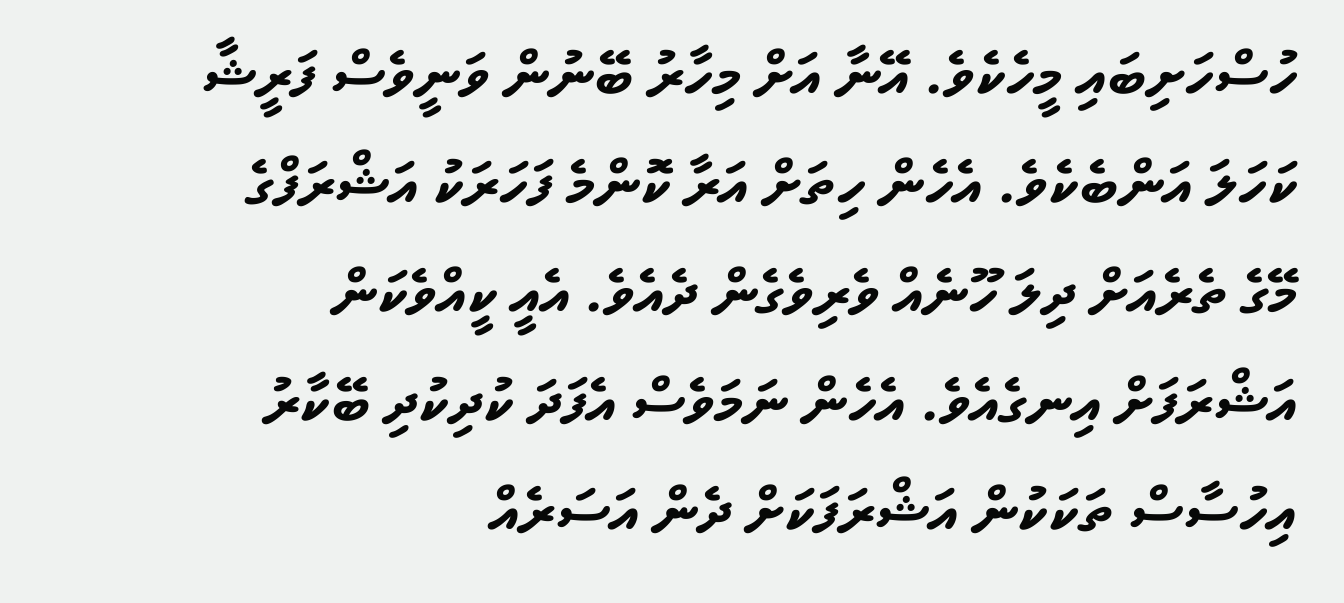ހުސްހަށިބައި މީހެކެވެ. އޭނާ އަށް މިހާރު ބޭނުން ވަނީވެސް ފަރީޝާ ކަހަލަ އަންބެކެވެ. އެހެން ހިތަށް އަރާ ކޮންމެ ފަހަރަކު އަޝްރަފްގެ މޭގެ ތެރެއަށް ދިލަ ހޫނެއް ވެރިވެގެން ދެއެވެ. އެއީ ކީއްވެކަން އަޝްރަފަށް އިނގެއެވެ. އެހެން ނަމަވެސް އެފަދަ ކުދިކުދި ބޭކާރު އިހުސާސް ތަކަކުން އަޝްރަފަކަށް ދެން އަސަރެއް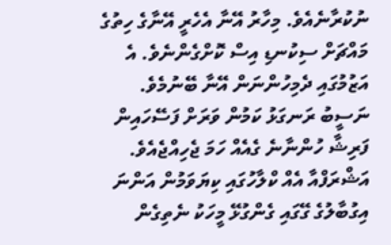ނުކުރާނެއެވެ. މިހާރު އޭނާ އެހެރީ އޭނާގެ ހިތުގެ މައްޗަށް ސިކުނޑި އިސް ކޮށްގެންނެވެ. އެ އަޒުމުގައި ދެމިހުންނަން އޭނާ ބޭނުމެވެ.
ނަސީބު ރަނގަޅު ކަމުން ވަރަށް ފަސޭހައިން ފަރިޝާ ހުންނާނެ ގެއެއް ހަމަ ޖެހިއްޖެއެވެ. އަޝްރަފްއާ އެއް ކްލާހުގައި ކިޔަވަމުން އަންނަ އިގުބާލުގެ ގޭގައި ގެންގުޅޭ މީހަކު ނެތިގެން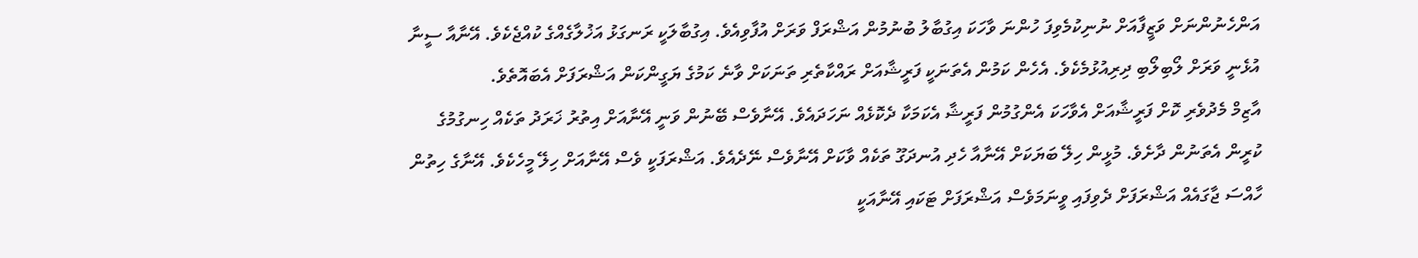އަންހެނުންނަށް ވަޒީފާއަށް ނުނިކުމެވިފަ ހުންނަ ވާހަކަ އިގުބާލު ބުނުމުން އަޝްރަފް ވަރަށް އުފާވިއެވެ. އިގުބާލަކީ ރަނގަޅު އަޚުލާގެއްގެ ކުއްޖެކެވެ. އޭނާއާ ސީނާ އުޅެނީ ވަރަށް ލޯބިލޯބި ދިރިއުޅުމެކެވެ. އެހެން ކަމުން އެތަނަކީ ފަރީޝާއަށް ރައްކާތެރި ތަނަކަށް ވާނެ ކަމުގެ ޔަގީންކަން އަޝްރަފަށް އެބައޮތެވެ.
އާޒިމް މެދުވެރި ކޮށް ފަރީޝާއަށް އެވާހަކަ އެންގުމުން ފަރީޝާ އެކަމަކާ ދެކޮޅެއް ނަހަދައެވެ. އޭނާވެސް ބޭނުން ވަނީ އޭނާއަށް އިތުރު ޚަރަދު ތަކެއް ހިނގުމުގެ ކުރީން އެތަނުން ދާށެވެ. މުޅީން ހިލޭ ބަޔަކަށް އޭނާއާ ހެދި އުނދަގޫ ތަކެއް ވާކަށް އޭނާވެސް ނޭދެއެވެ. އަޝްރަފަކީ ވެސް އޭނާއަށް ހިލޭ މީހެކެވެ. އޭނާގެ ހިތުން ހާއްސަ ޖާގައެއް އަޝްރަފަށް ދެވިފައި ވީނަމަވެސް އަޝްރަފަށް ޓަކައި އޭނާއަކީ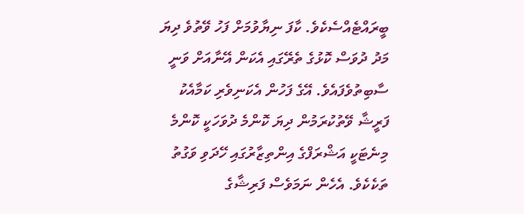ބީރައްޓެއްސެކެވެ. ކާފަ ނިޔާވުމަށް ފަހު ވޭތުވެ ދިޔަ މަދު ދުވަސް ކޮޅުގެ ތެރޭގައި އެކަން އޭނާއަށް ވަނީ ސާބިތުވެފައެވެ. އޭގެ ފަހުން އެކަނިވެރި ކަމާއެކު ފަރީޝާ ވޭތުކުރަމުން ދިޔަ ކޮންމެ ދުވަހަކީ ކޮންމެ މިނެޓަކީ އަޝްރަފްގެ އިންތިޒާރުގައި ހޭދަވި ވަގުތު ތަކެކެވެ. އެހެން ނަމަވެސް ފަރިޝާގެ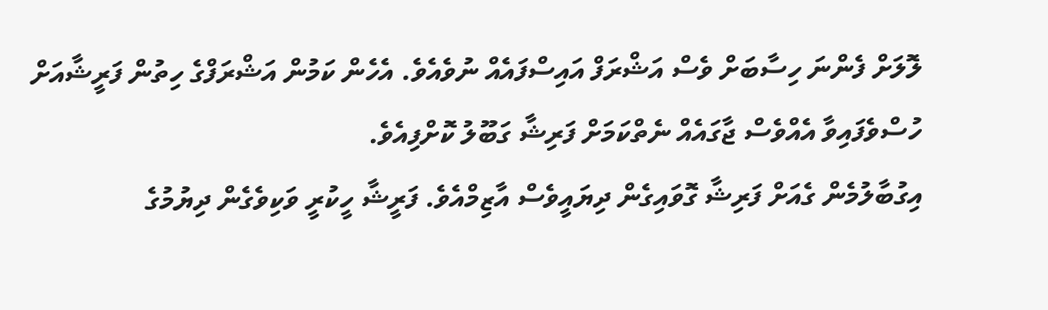ލޮލަށް ފެންނަ ހިސާބަށް ވެސް އަޝްރަފް އައިސްފައެއް ނުވެއެވެ. އެހެން ކަމުން އަޝްރަފްގެ ހިތުން ފަރީޝާއަށް ހުސްވެފައިވާ އެއްވެސް ޖާގައެއް ނެތްކަމަށް ފަރިޝާ ގަބޫލު ކޮށްފިއެވެ.
އިގުބާލުމެން ގެއަށް ފަރިޝާ ގޮވައިގެން ދިޔައީވެސް އާޒިމްއެވެ. ފަރީޝާ ހީކުރީ ވަކިވެގެން ދިޔުމުގެ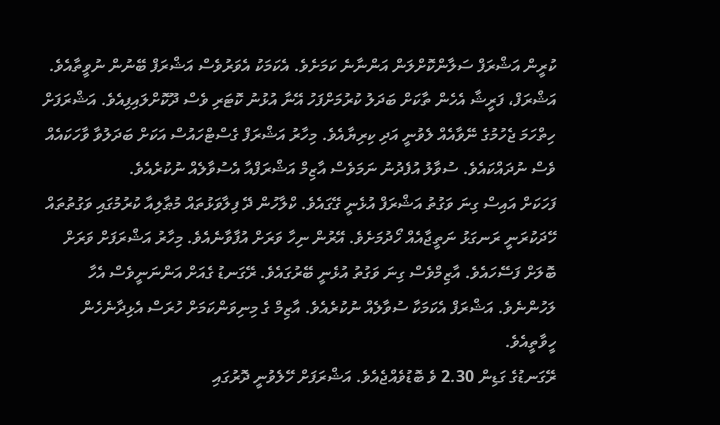ކުރީން އަޝްރަފް ސަލާންކޮށްލަން އަންނާނެ ކަމަށެވެ. އެކަމަކު އެވަރުވެސް އަޝްރަފް ބޭނުން ނުވީތާއެވެ.
އަޝްރަފް، ފަރީޝާ އެހެން ތާކަށް ބަދަލު ކުރުމަށްފަހު އޭނާ އުޅުނު ކޮޓަރި ވެސް ދޫކޮށްލައިފިއެވެ. އަޝްރަފަށް ހިތްހަމަ ޖެހުމުގެ ނޭވާއެއް ލެވުނީ އަދި ކިރިޔާއެވެ. މިހާރު އަޝްރަފް ގެސްޓްހައުސް އަކަށް ބަދަލުވާ ވާހަކައެއް ވެސް ނުދައްކައެވެ. ސުވާލު އުފެދުނު ނަމަވެސް އާޒިމް އަޝްރަފްއާ އެސުވާލެއް ނުކުރެއެވެ.
ފަހަކަށް އައިސް ގިނަ ވަގުތު އަޝްރަފް އުޅެނީ ގޭގައެވެ. ކްލާހުން ދޭ ފިލާވަޅުތައް މުޠާލިއާ ކުރުމުގައި ވަގުތުތައް ހޭދަކުރަނީ ރަނގަޅު ނަތީޖާއެއް ހޯދުމަށެވެ. އޭރުން ނިހާ ވަރަށް އުފާވާނެއެވެ. މިހާރު އަޝްރަފަށް ވަރަށް ބޮލަށް ފަސޭހައެވެ. އާޒިމްވެސް ގިނަ ވަގުތު އުޅެނީ ބޭރުގައެވެ. ރޭގަނޑު ގެއަށް އަންނަނީވެސް އެހާ ލަހުންނެވެ. އަޝްރަފް އެކަމަކާ ސުވާލެއް ނުކުރެއެވެ. އާޒިމް ގެ މިނިވަންކަމަށް ހުރަސް އެޅިދާނެހެން ހީވާތީއެވެ.
ރޭގަނޑުގެ ގަޑިން 2.30 ވެ ބޮޑުވެއްޖެއެވެ. އަޝްރަފަށް ހޭލެވުނީ ދޮރުގައި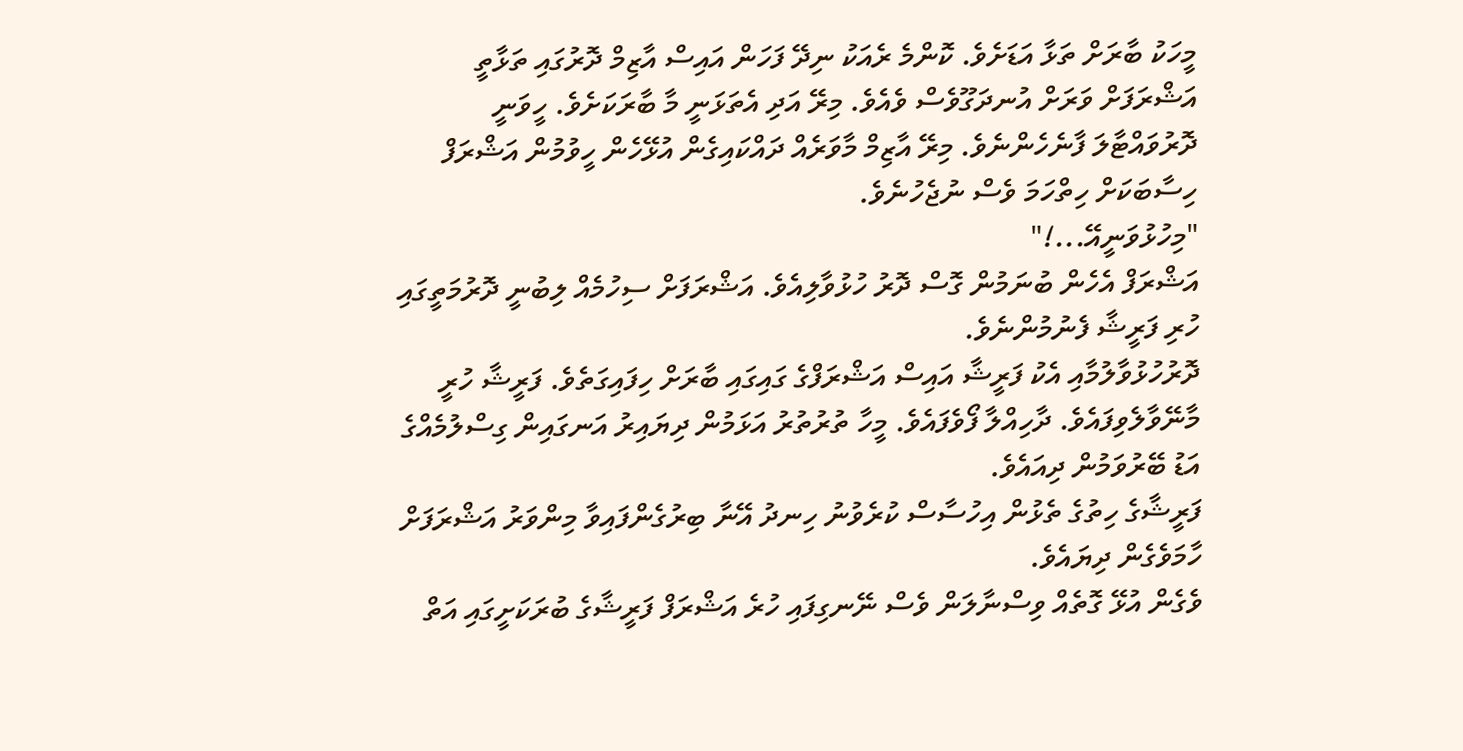މީހަކު ބާރަށް ތަޅާ އަޑަށެވެ. ކޮންމެ ރެއަކު ނިދޭ ފަހަން އައިސް އާޒިމް ދޮރުގައި ތަޅާތީ އަޝްރަފަށް ވަރަށް އުނދަގޫވެސް ވެއެވެ. މިރޭ އަދި އެތަޅަނީ މާ ބާރަކަށެވެ. ހީވަނީ ދޮރުވައްޓާލަ ފާނެހެންނެވެ. މިރޭ އާޒިމް މާވަރެއް ދައްކައިގެން އުޅޭހެން ހީވުމުން އަޝްރަފް ހިސާބަކަށް ހިތްހަމަ ވެސް ނުޖެހުނެވެ.
"މިހުޅުވަނީއޭ...!"
އަޝްރަފް އެހެން ބުނަމުން ގޮސް ދޮރު ހުޅުވާލިއެވެ. އަޝްރަފަށް ސިހުމެއް ލިބުނީ ދޮރުމަތީގައި ހުރި ފަރީޝާ ފެނުމުންނެވެ.
ދޮރުހުޅުވާލުމާއި އެކު ފަރީޝާ އައިސް އަޝްރަފްގެ ގައިގައި ބާރަށް ހިފައިގަތެވެ. ފަރީޝާ ހުރީ މާނޭވާލެވިފައެވެ. ދާހިއްލާ ފޯވެފައެވެ. މީހާ ތުރުތުރު އަޅަމުން ދިޔައިރު އަނގައިން ގިސްލުމެއްގެ އަޑު ބޭރުވަމުން ދިއައެވެ.
ފަރީޝާގެ ހިތުގެ ތެޅުން އިހުސާސް ކުރެވުނު ހިނދު އޭނާ ބިރުގެންފައިވާ މިންވަރު އަޝްރަފަށް ހާމަވެގެން ދިޔައެވެ.
ވެގެން އުޅޭ ގޮތެއް ވިސްނާލަން ވެސް ނޭނގިފައި ހުރެ އަޝްރަފް ފަރީޝާގެ ބުރަކަށީގައި އަތް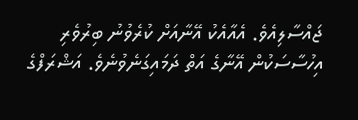ޖައްސާލިއެވެ. އެއާއެކު އޭނާއަށް ކުރެވުނު ބިރުވެރި އިހުސާސަކުން އޭނާގެ އަތް ދަމައިގަނެވުނެވެ. އަޝްރަފްގެ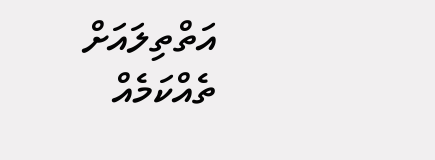އަތްތިލައަށް ތެއްކަމެއް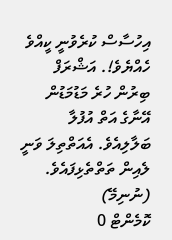އިހުސާސް ކުރެވުނީ ކީއްވެ ހެއްޔެވެ!. އަޝްރަފް ބިރުން ހުރެ މަޑުމަޑުން އޭނާގެ އަތް އުފުލާ ބަލާލިއެވެ. އެއަތްތިލަ ވަނީ ލެއިން ތަތްތެޅިފައެވެ.
(ނުނިމޭ)
ކޮމެންޓް 0